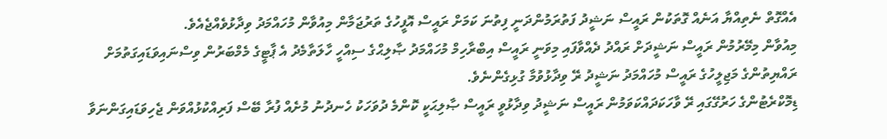އެއްގޮތް ނެތިއްޔާ އަނެއް ގޮތަކުން ރައީސް ނަޝީދު ފަތުރަމުންދަނީ ފިތުނަ ކަމަށް ރައީސް އޮފީހުގެ ތަރުޖަމާން މިއުވާން މުހައްމަދު ވިދާޅުވެއްޖެއެވެ.
މިއުވާން މިމޭރުމުން ރައީސް ނަޝީދަށް ރައްދު ދެއްވާފައި މިވަނީ ރައީސް އިބްރާހިމް މުހައްމަދު ޞާލިޙްގެ ސިއްހީ ހާލަތާމެދު އެ ޕާޓީގެ މެމްބަރުން ވިސްނައިވަޑައިގަތުމަށް ރައްޔިތުންގެ މަޖިލީހުގެ ރައީސް މުހައްމަދު ނަޝީދު ރޭ ވިދާޅުވުމާ ގުޅިގެންނެވެ.
ޑިމޮކްރެޓުންގެ ހަރުގޭގައި ރޭ ވާހަކަދައްކަވަމުން ރައީސް ނަޝީދު ވިދާޅުވީ ރައީސް ޞާލިޙަކީ ކޮންމެ ދުވަހަކު ހެނދުނު މުށެއް ފުރާ ބޭސް ފަރިއްކުޅުއްވަން ޖެހިވަޑައިގަންނަވާ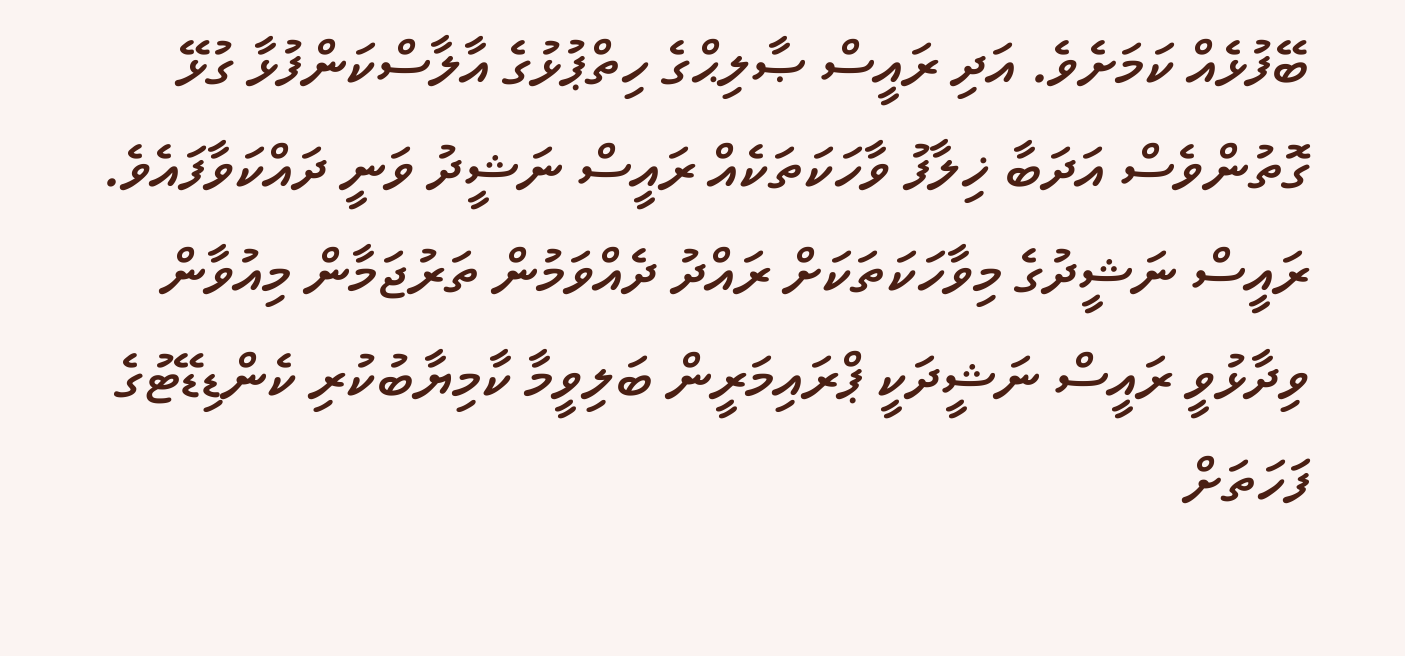ބޭފުޅެއް ކަމަށެވެ. އަދި ރައީސް ޞާލިޙްގެ ހިތްޕުޅުގެ އާލާސްކަންފުޅާ ގުޅޭ ގޮތުންވެސް އަދަބާ ޚިލާފު ވާހަކަތަކެއް ރައީސް ނަޝީދު ވަނީ ދައްކަވާފައެވެ.
ރައީސް ނަޝީދުގެ މިވާހަކަތަކަށް ރައްދު ދެއްވަމުން ތަރުޖަމާން މިއުވާން ވިދާޅުވީ ރައީސް ނަޝީދަކީ ޕްރައިމަރީން ބަލިވީމާ ކާމިޔާބުކުރި ކެންޑިޑޭޓުގެ ފަހަތަށް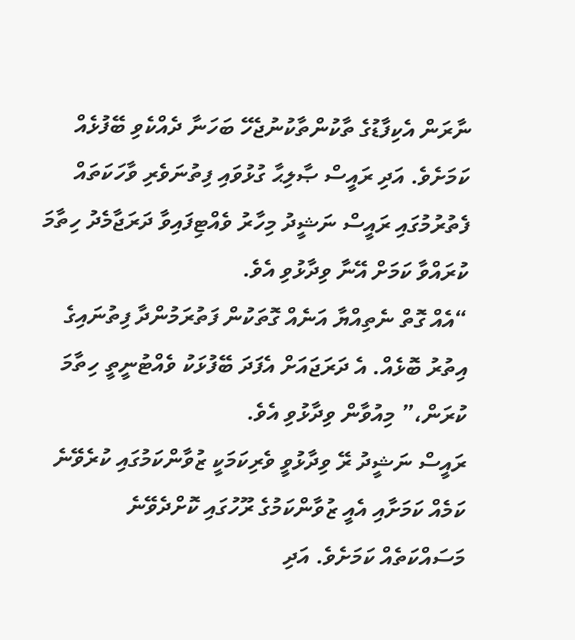ނާރަން އެކިފާޑުގެ ތާކުންތާކުނުޖެހޭ ބަހަނާ ދެއްކެވި ބޭފުޅެއް ކަމަށެވެ. އަދި ރައީސް ޞާލިޙާ ގުޅުވައި ފިތުނަވެރި ވާހަކަތައް ފެތުރުމުގައި ރައީސް ނަޝީދު މިހާރު ވެއްޓިފައިވާ ދަރަޖާމެދު ހިތާމަ ކުރައްވާ ކަމަށް އޭނާ ވިދާޅުވި އެވެ.
“އެއް ގޮތް ނެތިއްޔާ އަނެއް ގޮތަކުން ފަތުރަމުންދާ ފިތުނައިގެ އިތުރު ބޮޅެއް. އެ ދަރަޖައަށް އެފަދަ ބޭފުޅަކު ވެއްޓުނީތީ ހިތާމަ ކުރަން،” މިއުވާން ވިދާޅުވި އެވެ.
ރައީސް ނަޝީދު ރޭ ވިދާޅުވީ ވެރިކަމަކީ ޒުވާންކަމުގައި ކުރެވޭނެ ކަމެއް ކަމަށާއި އެއީ ޒުވާންކަމުގެ ރޫހުގައި ކޮށްދެވޭނެ މަސައްކަތެއް ކަމަށެވެ. އަދި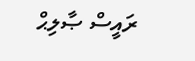ރައީސް ޞާލިޙް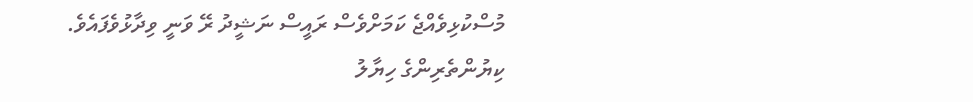މުސްކުޅިވެއްޖެ ކަމަށްވެސް ރައީސް ނަޝީދު ރޭ ވަނީ ވިދާޅުވެފައެވެ.
ކިޔުންތެރިންގެ ހިޔާލު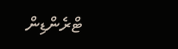ޓްރެންޑިން